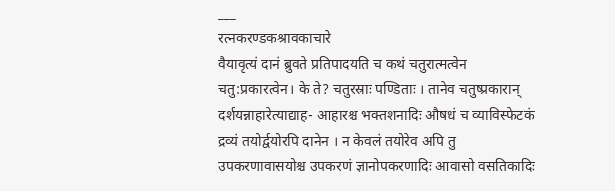___
रत्नकरण्डकश्रावकाचारे
वैयावृत्यं दानं ब्रुवते प्रतिपादयति च कथं चतुरात्मत्वेन चतु:प्रकारत्वेन। के ते? चतुरस्राः पण्डिताः । तानेव चतुष्प्रकारान् दर्शयन्नाहारेत्याद्याह- आहारश्च भक्तशनादिः औषधं च व्याविस्फेटकं द्रव्यं तयोर्द्वयोरपि दानेन । न केवलं तयोरेव अपि तु उपकरणावासयोश्च उपकरणं ज्ञानोपकरणादिः आवासो वसतिकादिः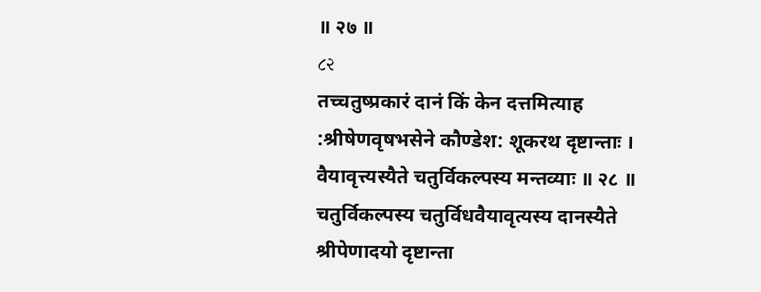॥ २७ ॥
૮૨
तच्चतुष्प्रकारं दानं किं केन दत्तमित्याह :श्रीषेणवृषभसेने कौण्डेश: शूकरथ दृष्टान्ताः । वैयावृत्त्यस्यैते चतुर्विकल्पस्य मन्तव्याः ॥ २८ ॥ चतुर्विकल्पस्य चतुर्विधवैयावृत्यस्य दानस्यैते श्रीपेणादयो दृष्टान्ता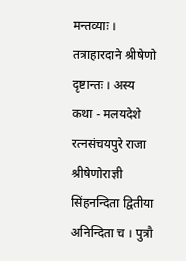मन्तव्याः ।
तत्राहारदाने श्रीषेणो दृष्टान्तः । अस्य कथा - मलयदेशे रत्नसंचयपुरे राजा श्रीषेणोराज्ञी सिंहनन्दिता द्वितीया अनिन्दिता च । पुत्रौ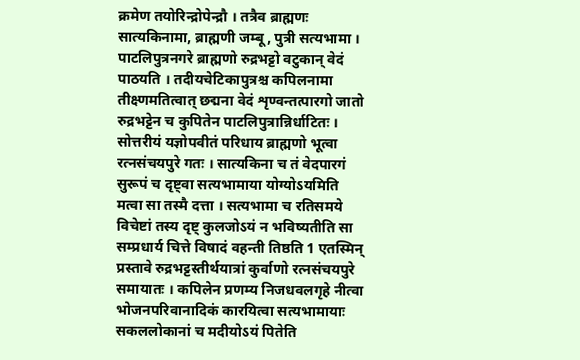क्रमेण तयोरिन्द्रोपेन्द्रौ । तत्रैव ब्राह्मणः सात्यकिनामा, ब्राह्मणी जम्बू, पुत्री सत्यभामा । पाटलिपुत्रनगरे ब्राह्मणो रुद्रभट्टो वटुकान् वेदं पाठयति । तदीयचेटिकापुत्रश्च कपिलनामा तीक्ष्णमतित्वात् छद्मना वेदं शृण्वन्तत्पारगो जातो रुद्रभट्टेन च कुपितेन पाटलिपुत्रान्निर्धाटितः । सोत्तरीयं यज्ञोपवीतं परिधाय ब्राह्मणो भूत्वा रत्नसंचयपुरे गतः । सात्यकिना च तं वेदपारगं सुरूपं च दृष्ट्वा सत्यभामाया योग्योऽयमिति मत्वा सा तस्मै दत्ता । सत्यभामा च रतिसमये विचेष्टां तस्य दृष्ट् कुलजोऽयं न भविष्यतीति सा सम्प्रधार्य चित्ते विषादं वहन्ती तिष्ठति 1 एतस्मिन् प्रस्तावे रुद्रभट्टस्तीर्थयात्रां कुर्वाणो रत्नसंचयपुरे समायातः । कपिलेन प्रणम्य निजधवलगृहे नीत्वा भोजनपरिवानादिकं कारयित्वा सत्यभामायाः सकललोकानां च मदीयोऽयं पितेति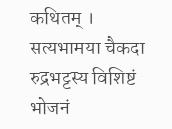कथितम् । सत्यभामया चैकदा रुद्रभट्टस्य विशिष्टं भोजनं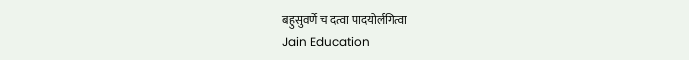बहुसुवर्णे च दत्वा पादयोर्लगित्वा
Jain Education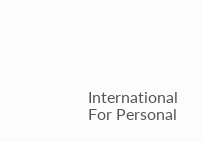International
For Personal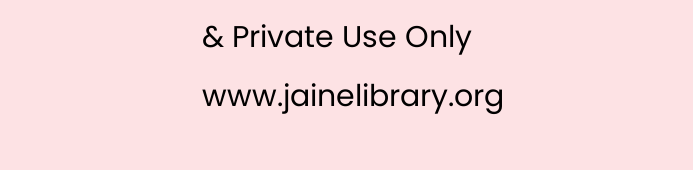& Private Use Only
www.jainelibrary.org